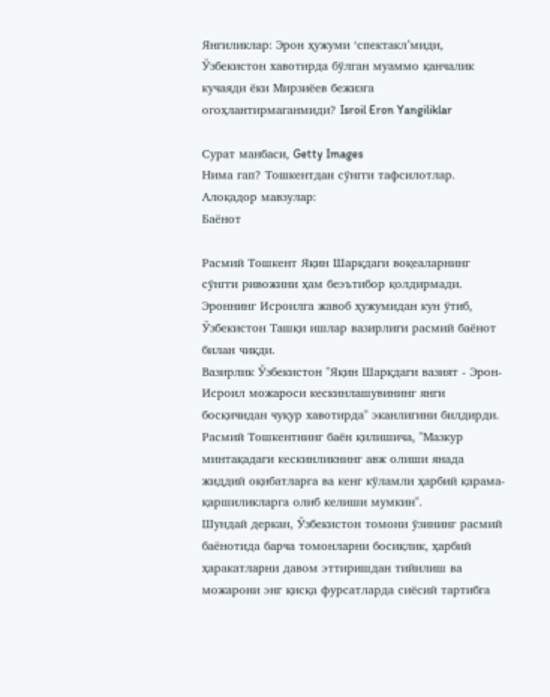Янгиликлар: Эрон ҳужуми ‘спектакл’миди, Ўзбекистон хавотирда бўлган муаммо қанчалик кучаяди ёки Мирзиёев бежизга огоҳлантирмаганмиди? Isroil Eron Yangiliklar

Сурат манбаси, Getty Images
Нима гап? Тошкентдан сўнгги тафсилотлар.
Алоқадор мавзулар:
Баёнот

Расмий Тошкент Яқин Шарқдаги воқеаларнинг сўнгги ривожини ҳам беэътибор қолдирмади.
Эроннинг Исроилга жавоб ҳужумидан кун ўтиб, Ўзбекистон Ташқи ишлар вазирлиги расмий баёнот билан чиқди.
Вазирлик Ўзбекистон "Яқин Шарқдаги вазият - Эрон-Исроил можароси кескинлашувининг янги босқичидан чуқур хавотирда" эканлигини билдирди.
Расмий Тошкентнинг баён қилишича, "Мазкур минтақадаги кескинликнинг авж олиши янада жиддий оқибатларга ва кенг кўламли ҳарбий қарама-қаршиликларга олиб келиши мумкин".
Шундай деркан, Ўзбекистон томони ўзининг расмий баёнотида барча томонларни босиқлик, ҳарбий ҳаракатларни давом эттиришдан тийилиш ва можарони энг қисқа фурсатларда сиёсий тартибга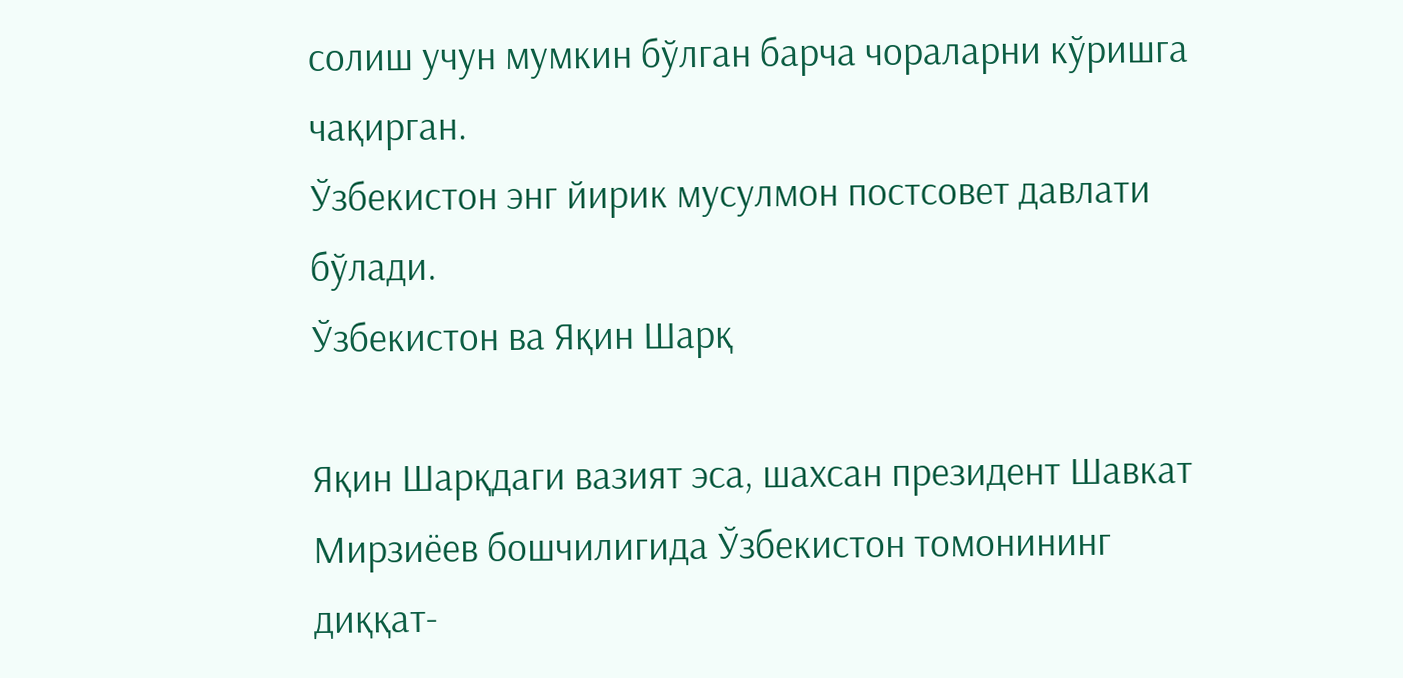солиш учун мумкин бўлган барча чораларни кўришга чақирган.
Ўзбекистон энг йирик мусулмон постсовет давлати бўлади.
Ўзбекистон ва Яқин Шарқ

Яқин Шарқдаги вазият эса, шахсан президент Шавкат Мирзиёев бошчилигида Ўзбекистон томонининг диққат-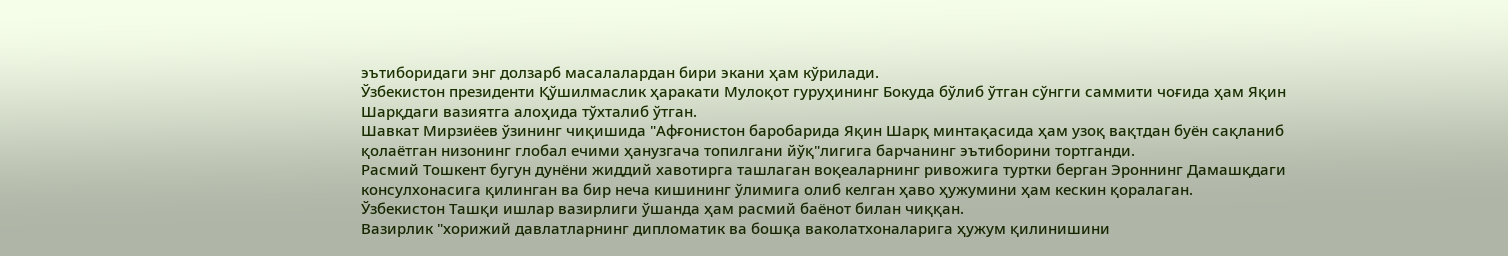эътиборидаги энг долзарб масалалардан бири экани ҳам кўрилади.
Ўзбекистон президенти Қўшилмаслик ҳаракати Мулоқот гуруҳининг Бокуда бўлиб ўтган сўнгги саммити чоғида ҳам Яқин Шарқдаги вазиятга алоҳида тўхталиб ўтган.
Шавкат Мирзиёев ўзининг чиқишида "Афғонистон баробарида Яқин Шарқ минтақасида ҳам узоқ вақтдан буён сақланиб қолаётган низонинг глобал ечими ҳанузгача топилгани йўқ"лигига барчанинг эътиборини тортганди.
Расмий Тошкент бугун дунёни жиддий хавотирга ташлаган воқеаларнинг ривожига туртки берган Эроннинг Дамашқдаги консулхонасига қилинган ва бир неча кишининг ўлимига олиб келган ҳаво ҳужумини ҳам кескин қоралаган.
Ўзбекистон Ташқи ишлар вазирлиги ўшанда ҳам расмий баёнот билан чиққан.
Вазирлик "хорижий давлатларнинг дипломатик ва бошқа ваколатхоналарига ҳужум қилинишини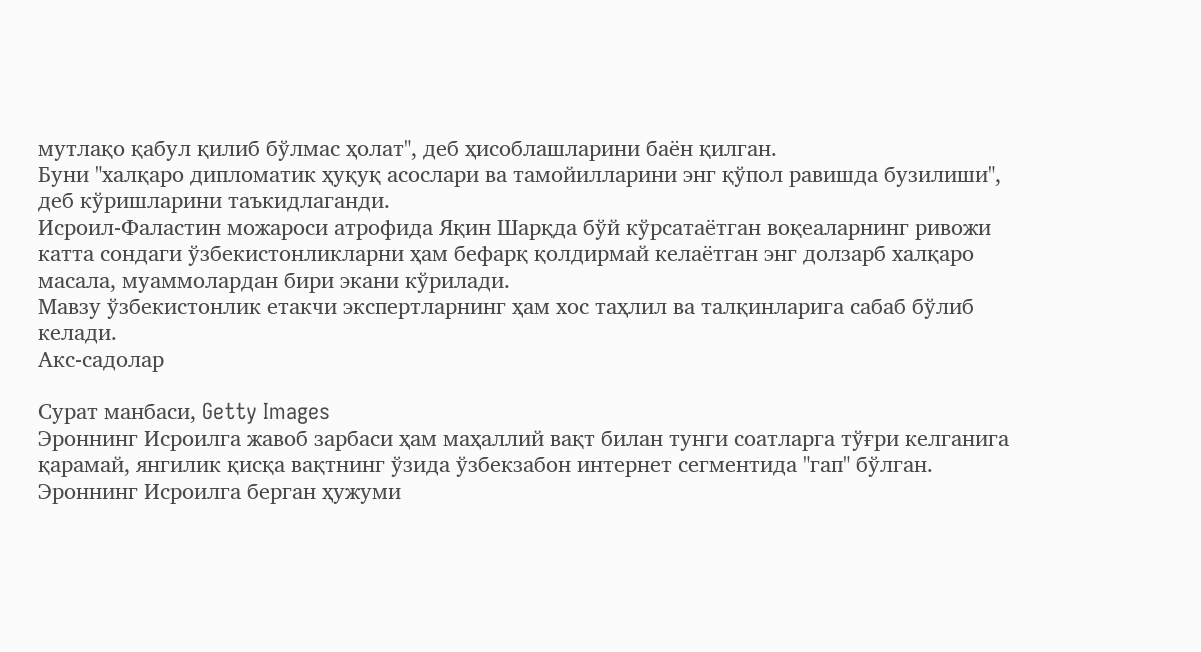мутлақо қабул қилиб бўлмас ҳолат", деб ҳисоблашларини баён қилган.
Буни "халқаро дипломатик ҳуқуқ асослари ва тамойилларини энг қўпол равишда бузилиши", деб кўришларини таъкидлаганди.
Исроил-Фаластин можароси атрофида Яқин Шарқда бўй кўрсатаётган воқеаларнинг ривожи катта сондаги ўзбекистонликларни ҳам бефарқ қолдирмай келаётган энг долзарб халқаро масала, муаммолардан бири экани кўрилади.
Мавзу ўзбекистонлик етакчи экспертларнинг ҳам хос таҳлил ва талқинларига сабаб бўлиб келади.
Акс-садолар

Сурат манбаси, Getty Images
Эроннинг Исроилга жавоб зарбаси ҳам маҳаллий вақт билан тунги соатларга тўғри келганига қарамай, янгилик қисқа вақтнинг ўзида ўзбекзабон интернет сегментида "гап" бўлган.
Эроннинг Исроилга берган ҳужуми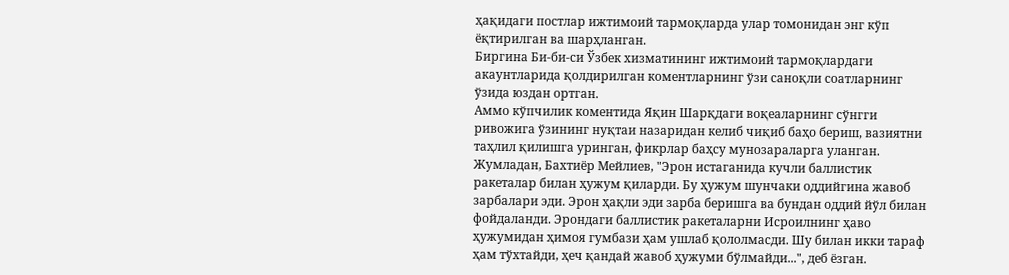ҳақидаги постлар ижтимоий тармоқларда улар томонидан энг кўп ёқтирилган ва шарҳланган.
Биргина Би-би-си Ўзбек хизматининг ижтимоий тармоқлардаги акаунтларида қолдирилган коментларнинг ўзи саноқли соатларнинг ўзида юздан ортган.
Аммо кўпчилик коментида Яқин Шарқдаги воқеаларнинг сўнгги ривожига ўзининг нуқтаи назаридан келиб чиқиб баҳо бериш, вазиятни таҳлил қилишга уринган, фикрлар баҳсу мунозараларга уланган.
Жумладан, Бахтиёр Мейлиев, "Эрон истаганида кучли баллистик ракеталар билан ҳужум қиларди. Бу ҳужум шунчаки оддийгина жавоб зарбалари эди. Эрон ҳақли эди зарба беришга ва бундан оддий йўл билан фойдаланди. Эрондаги баллистик ракеталарни Исроилнинг ҳаво ҳужумидан ҳимоя гумбази ҳам ушлаб қололмасди. Шу билан икки тараф ҳам тўхтайди, ҳеч қандай жавоб ҳужуми бўлмайди...", деб ёзган.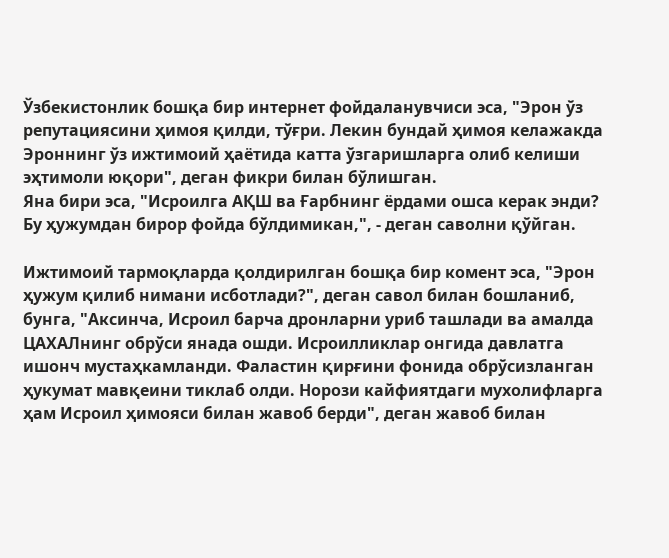Ўзбекистонлик бошқа бир интернет фойдаланувчиси эса, "Эрон ўз репутациясини ҳимоя қилди, тўғри. Лекин бундай ҳимоя келажакда Эроннинг ўз ижтимоий ҳаётида катта ўзгаришларга олиб келиши эҳтимоли юқори", деган фикри билан бўлишган.
Яна бири эса, "Исроилга АҚШ ва Ғарбнинг ёрдами ошса керак энди? Бу ҳужумдан бирор фойда бўлдимикан,", - деган саволни қўйган.

Ижтимоий тармоқларда қолдирилган бошқа бир комент эса, "Эрон ҳужум қилиб нимани исботлади?", деган савол билан бошланиб, бунга, "Аксинча, Исроил барча дронларни уриб ташлади ва амалда ЦAХАЛнинг обрўси янада ошди. Исроилликлар онгида давлатга ишонч мустаҳкамланди. Фаластин қирғини фонида обрўсизланган ҳукумат мавқеини тиклаб олди. Норози кайфиятдаги мухолифларга ҳам Исроил ҳимояси билан жавоб берди", деган жавоб билан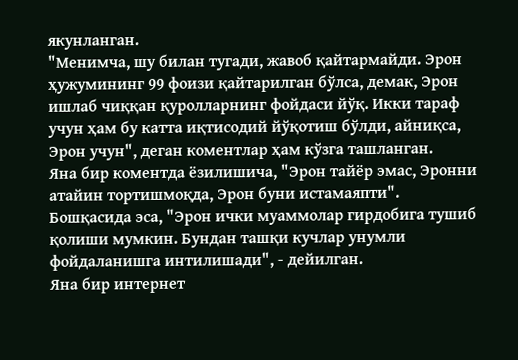якунланган.
"Менимча, шу билан тугади, жавоб қайтармайди. Эрон ҳужумининг 99 фоизи қайтарилган бўлса, демак, Эрон ишлаб чиққан қуролларнинг фойдаси йўқ. Икки тараф учун ҳам бу катта иқтисодий йўқотиш бўлди, айниқса, Эрон учун", деган коментлар ҳам кўзга ташланган.
Яна бир коментда ёзилишича, "Эрон тайёр эмас, Эронни атайин тортишмоқда, Эрон буни истамаяпти".
Бошқасида эса, "Эрон ички муаммолар гирдобига тушиб қолиши мумкин. Бундан ташқи кучлар унумли фойдаланишга интилишади", - дейилган.
Яна бир интернет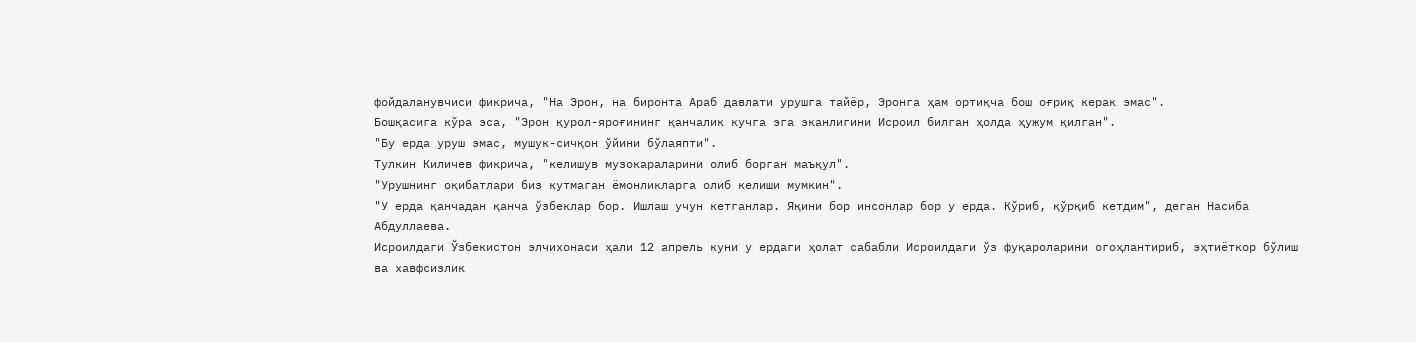фойдаланувчиси фикрича, "На Эрон, на биронта Араб давлати урушга тайёр, Эронга ҳам ортиқча бош оғриқ керак эмас".
Бошқасига кўра эса, "Эрон қурол-яроғининг қанчалик кучга эга эканлигини Исроил билган ҳолда ҳужум қилган".
"Бу ерда уруш эмас, мушук-сичқон ўйини бўлаяпти".
Тулкин Киличев фикрича, "келишув музокараларини олиб борган маъқул".
"Урушнинг оқибатлари биз кутмаган ёмонликларга олиб келиши мумкин".
"У ерда қанчадан қанча ўзбеклар бор. Ишлаш учун кетганлар. Яқини бор инсонлар бор у ерда. Кўриб, қўрқиб кетдим", деган Насиба Абдуллаева.
Исроилдаги Ўзбекистон элчихонаси ҳали 12 апрель куни у ердаги ҳолат сабабли Исроилдаги ўз фуқароларини огоҳлантириб, эҳтиёткор бўлиш ва хавфсизлик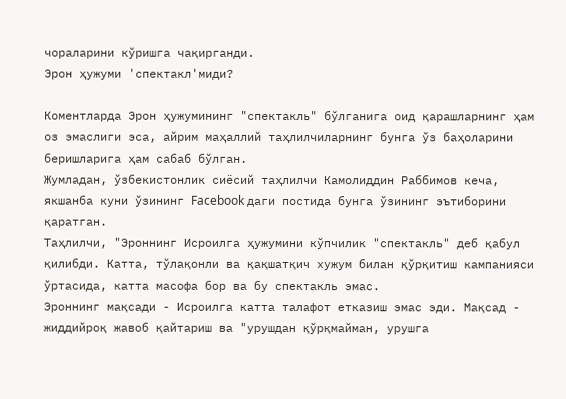чораларини кўришга чақирганди.
Эрон ҳужуми 'спектакл'миди?

Коментларда Эрон ҳужумининг "спектакль" бўлганига оид қарашларнинг ҳам оз эмаслиги эса, айрим маҳаллий таҳлилчиларнинг бунга ўз баҳоларини беришларига ҳам сабаб бўлган.
Жумладан, ўзбекистонлик сиёсий таҳлилчи Камолиддин Раббимов кеча, якшанба куни ўзининг Facebook даги постида бунга ўзининг эътиборини қаратган.
Таҳлилчи, "Эроннинг Исроилга ҳужумини кўпчилик "спектакль" деб қабул қилибди. Катта, тўлақонли ва қақшатқич хужум билан қўрқитиш кампанияси ўртасида, катта масофа бор ва бу спектакль эмас.
Эроннинг мақсади - Исроилга катта талафот етказиш эмас эди. Мақсад - жиддийроқ жавоб қайтариш ва "урушдан қўрқмайман, урушга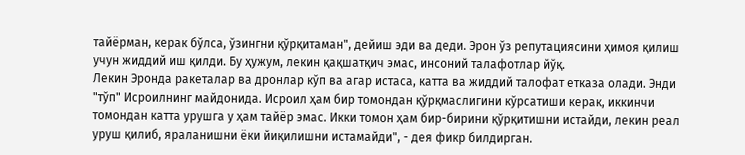тайёрман, керак бўлса, ўзингни қўрқитаман", дейиш эди ва деди. Эрон ўз репутациясини ҳимоя қилиш учун жиддий иш қилди. Бу ҳужум, лекин қақшатқич эмас, инсоний талафотлар йўқ.
Лекин Эронда ракеталар ва дронлар кўп ва агар истаса, катта ва жиддий талофат етказа олади. Энди "тўп" Исроилнинг майдонида. Исроил ҳам бир томондан қўрқмаслигини кўрсатиши керак, иккинчи томондан катта урушга у ҳам тайёр эмас. Икки томон ҳам бир-бирини қўрқитишни истайди, лекин реал уруш қилиб, яраланишни ёки йиқилишни истамайди", - дея фикр билдирган.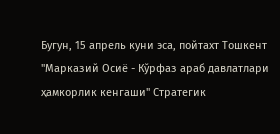Бугун, 15 апрель куни эса, пойтахт Тошкент "Марказий Осиё - Кўрфаз араб давлатлари ҳамкорлик кенгаши" Стратегик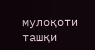мулоқоти ташқи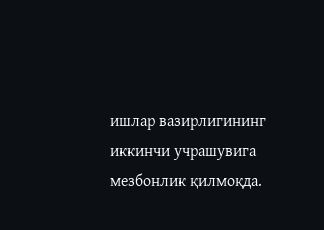ишлар вазирлигининг иккинчи учрашувига мезбонлик қилмоқда.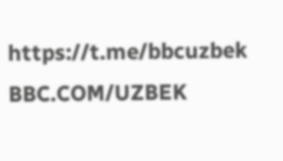https://t.me/bbcuzbek
BBC.COM/UZBEK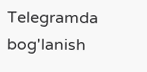Telegramda bog'lanish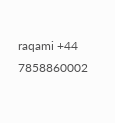raqami +44 7858860002